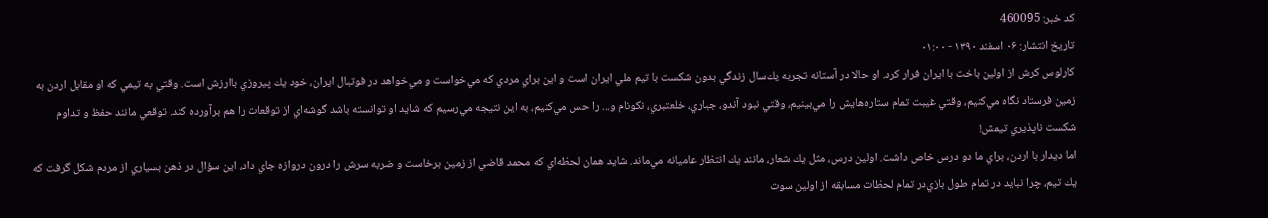کد خبر: 460095
تاریخ انتشار: ۰۶ اسفند ۱۳۹۰ - ۰۱:۰۰
كارلوس كرش از اولين باخت با ايران فرار كرد. او حالا در آستانه تجربه يك‌سال زندگي بدون شكست با تيم ملي ايران است و اين براي مردي كه مي‌خواست و مي‌خواهد در فوتبال ايران، خود يك پيروزي باارزش است. وقتي به تيمي كه او مقابل اردن به زمين فرستاد نگاه مي‌كنيم، وقتي غيبت تمام ستاره‌هايش را مي‌بينيم، وقتي نبود آندو، جباري، خلعتبري، نكونام و... را حس مي‌كنيم، به اين نتيجه مي‌رسيم كه شايد او توانسته باشد گوشه‌اي از توقعات را هم برآورده كند. توقعي مانند حفظ و تداوم شكست ناپذيري تيمش!
اما ديدار با اردن، براي ما دو درس خاص داشت. اولين درس، مثل يك شعار، مانند يك انتظار عاميانه مي‌ماند. شايد همان لحظه‌اي كه محمد قاضي از زمين برخاست و ضربه سرش را درون دروازه جاي داد، اين سؤال در ذهن بسياري از مردم شكل گرفت كه يك تيم، چرا نبايد در تمام طول بازي‌در تمام لحظات مسابقه از اولين سوت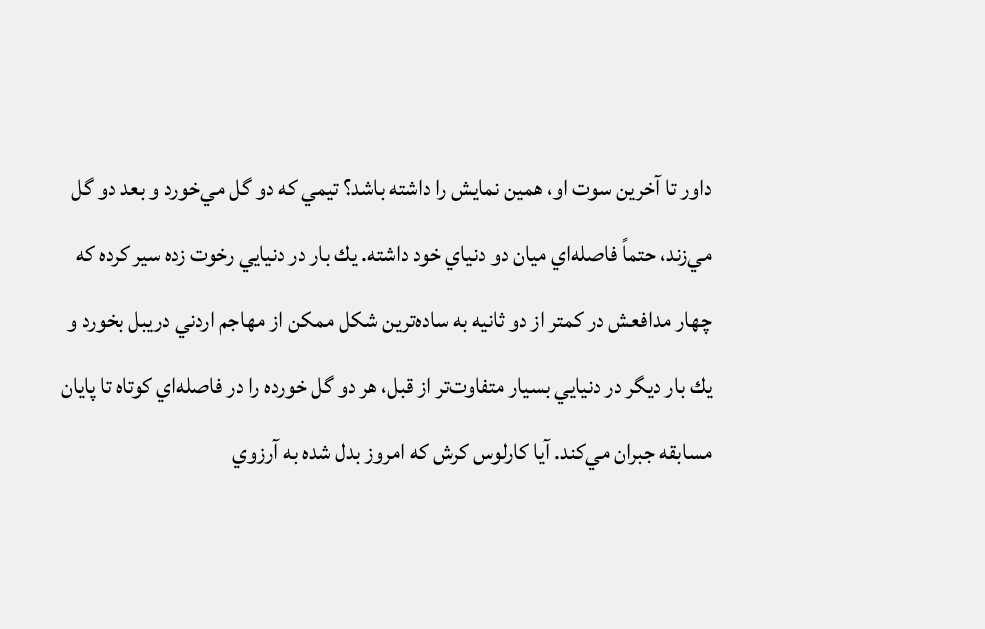داور تا آخرين سوت او، همين نمايش را داشته باشد؟ تيمي كه دو گل مي‌خورد و بعد دو گل مي‌زند، حتماً فاصله‌اي ميان دو دنياي خود داشته. يك بار در دنيايي رخوت زده سير كرده كه چهار مدافعش در كمتر از دو ثانيه به ساده‌ترين شكل ممكن از مهاجم اردني دريبل بخورد و يك بار ديگر در دنيايي بسيار متفاوت‌تر از قبل، هر دو گل خورده را در فاصله‌اي كوتاه تا پايان مسابقه جبران مي‌كند. آيا كارلوس كرش كه امروز بدل شده به آرزوي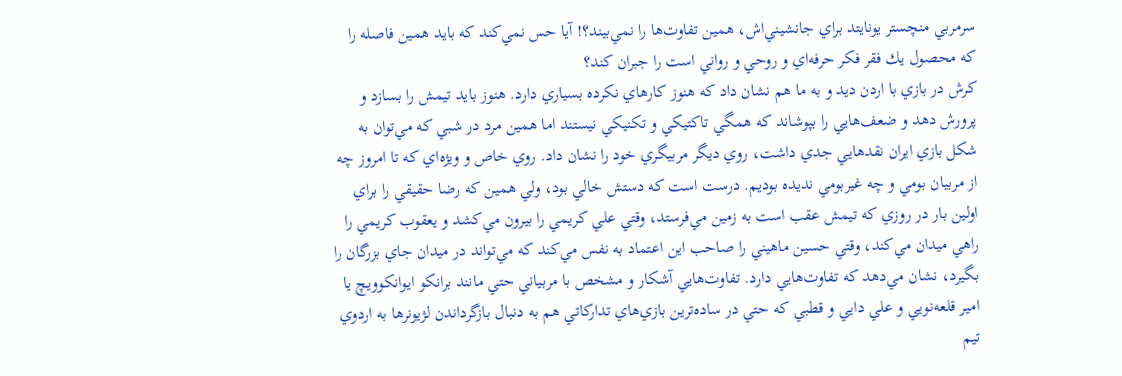سرمربي منچستر يونايتد براي جانشيني‌اش، همين تفاوت‌ها را نمي‌بيند؟! آيا حس نمي‌كند كه بايد همين فاصله را كه محصول يك فقر فكر حرفه‌اي و روحي و رواني است را جبران كند؟
كرش در بازي با اردن ديد و به ما هم نشان داد كه هنوز كارهاي نكرده بسياري دارد. هنوز بايد تيمش را بسازد و پرورش دهد و ضعف‌هايي را بپوشاند كه همگي تاكتيكي و تكنيكي نيستند اما همين مرد در شبي كه مي‌توان به شكل بازي ايران نقدهايي جدي داشت، روي ديگر مربيگري خود را نشان داد. روي خاص و ويژه‌اي كه تا امروز چه از مربيان بومي و چه غيربومي نديده بوديم. درست است كه دستش خالي بود، ولي همين كه رضا حقيقي را براي اولين بار در روزي كه تيمش عقب است به زمين مي‌فرستد، وقتي علي كريمي را بيرون مي‌كشد و يعقوب كريمي را راهي ميدان مي‌كند، وقتي حسين ماهيني را صاحب اين اعتماد به نفس مي‌كند كه مي‌تواند در ميدان جاي بزرگان را بگيرد، نشان مي‌دهد كه تفاوت‌هايي دارد. تفاوت‌هايي آشكار و مشخص با مربياني حتي مانند برانكو ايوانكوويچ يا امير قلعه‌نويي و علي دايي و قطبي كه حتي در ساده‌ترين بازي‌هاي تداركاتي هم به دنبال بازگرداندن لژيونرها به اردوي تيم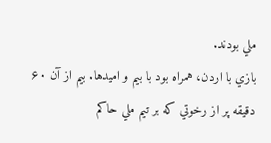ملي بودند.
بازي با اردن، همراه بود با بيم و اميدها. بيم از آن ۶۰ دقيقه پر از رخوتي كه بر تيم ملي حاكم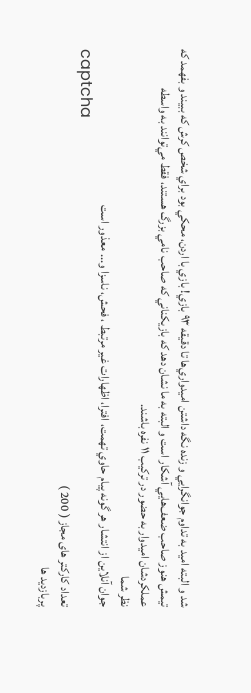شد و البته اميد به تداوم جوانگرايي و زنده نگه داشتن اميدواري‌ها تا دقيقه ۹۳ بازي! بازي با اردن، محكي بود براي شخص كرش كه ببيند و بفهمد كه تيمش هنوز صاحب ضعف‌هايي آشكار است و البته به ما نشان دهد كه بازيكناني كه صاحب نامي بزرگ هستند، فقط مي‌توانند به واسطه عملكردشان اميدوار به حضور در تركيب ۱۱ نفره باشند.
نظر شما
جوان آنلاين از انتشار هر گونه پيام حاوي تهمت، افترا، اظهارات غير مرتبط ، فحش، ناسزا و... معذور است
captcha
تعداد کارکتر های مجاز ( 200 )
پربازدید ها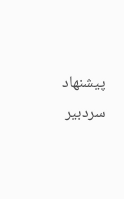پیشنهاد سردبیر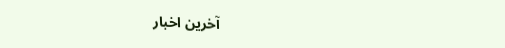آخرین اخبار